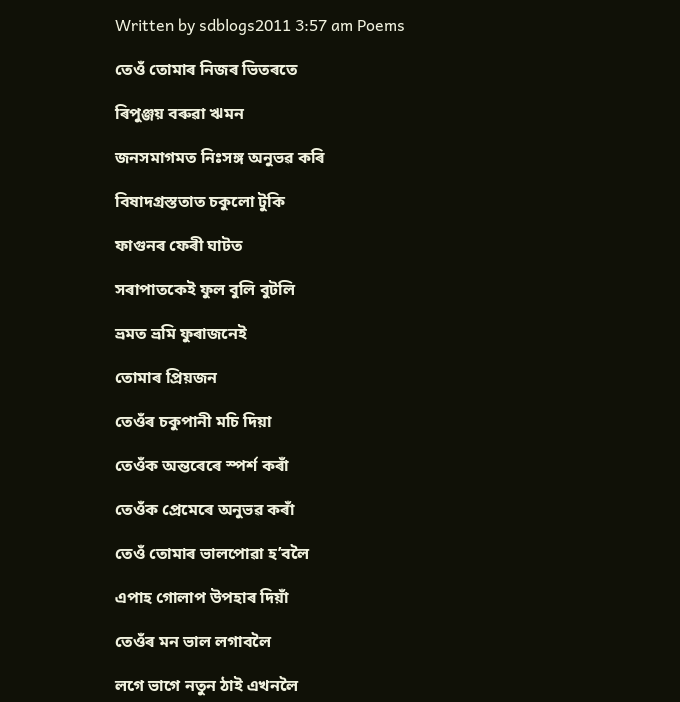Written by sdblogs2011 3:57 am Poems

তেওঁ তোমাৰ নিজৰ ভিতৰতে

ৰিপুঞ্জয় বৰুৱা ঋমন

জনসমাগমত নিঃসঙ্গ অনুভৱ কৰি

বিষাদগ্ৰস্ততাত চকুলো টুকি

ফাগুনৰ ফেৰী ঘাটত

সৰাপাতকেই ফুল বুলি বুটলি

ভ্ৰমত ভ্ৰমি ফুৰাজনেই

তোমাৰ প্ৰিয়জন

তেওঁৰ চকুপানী মচি দিয়া

তেওঁক অন্তৰেৰে স্পৰ্শ কৰাঁ

তেওঁক প্ৰেমেৰে অনুভৱ কৰাঁ

তেওঁ তোমাৰ ভালপোৱা হ’বলৈ

এপাহ গোলাপ উপহাৰ দিয়াঁ

তেওঁৰ মন ভাল লগাবলৈ

লগে ভাগে নতুন ঠাই এখনলৈ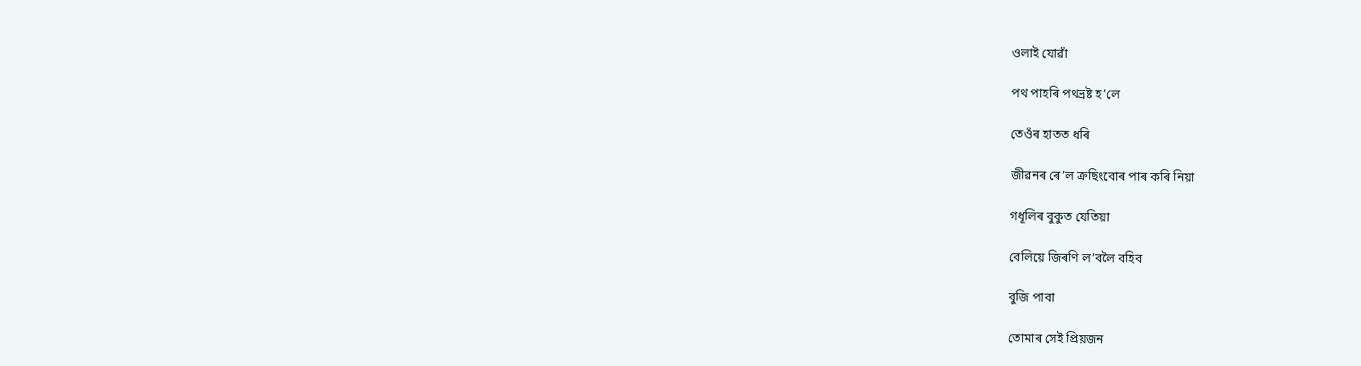ওলাই যোৱাঁ

পথ পাহৰি পথভ্ৰষ্ট হ’লে

তেওঁৰ হাতত ধৰি

জীৱনৰ ৰে’ল ক্ৰছিংবোৰ পাৰ কৰি নিয়া

গধূলিৰ বুকুত যেতিয়া

বেলিয়ে জিৰণি ল’বলৈ বহিব

বুজি পাবা

তোমাৰ সেই প্ৰিয়জন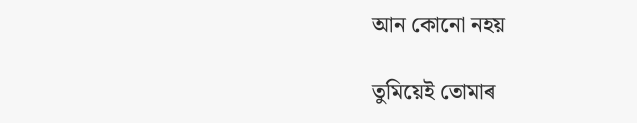আন কোনো নহয়

তুমিয়েই তোমাৰ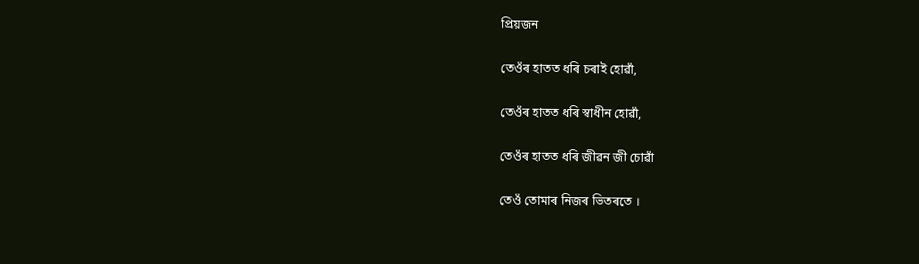প্ৰিয়জন

তেওঁৰ হাতত ধৰি চৰাই হোৱাঁ,

তেওঁৰ হাতত ধৰি স্বাধীন হোৱাঁ,

তেওঁৰ হাতত ধৰি জীৱন জী চোৱাঁ

তেওঁ তোমাৰ নিজৰ ভিতৰতে ।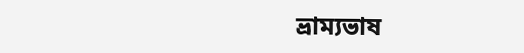ভ্ৰাম্যভাষ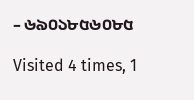– ৬৯০১৮৫৬০৮৫

Visited 4 times, 1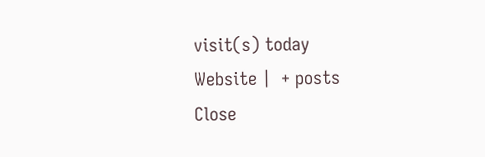visit(s) today
Website |  + posts
Close